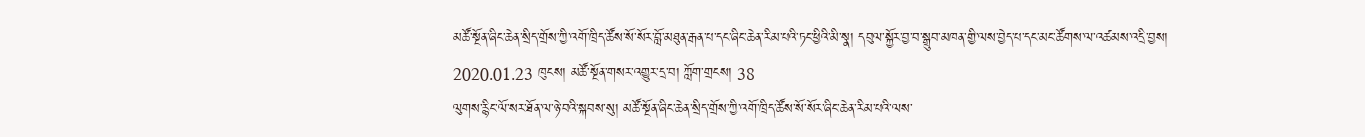མཚོ་སྔོན་ཞིང་ཆེན་སྲིད་གྲོས་ཀྱི་འགོ་ཁྲིད་ཚོས་སོ་སོར་བློ་མཐུན་རྒན་པ་དང་ཞིང་ཆེན་རིམ་པའི་ཏང་ཕྱིའི་མི་སྣ། དབུལ་སྐྱོར་བྱ་བ་སྒྲུབ་མཁན་གྱི་ལས་བྱེད་པ་དང་མང་ཚོགས་ལ་འཚམས་འདྲི་བྱས།
2020.01.23 ཁུངས། མཚོ་སྔོན་གསར་འགྱུར་དྲ་བ། ཀློག་གྲངས། 38
ལུགས་རྙིང་ལོ་སར་ཐོན་ལ་ཉེ་བའི་སྐབས་སུ། མཚོ་སྔོན་ཞིང་ཆེན་སྲིད་གྲོས་ཀྱི་འགོ་ཁྲིད་ཚོས་སོ་སོར་ཞིང་ཆེན་རིམ་པའི་ལས་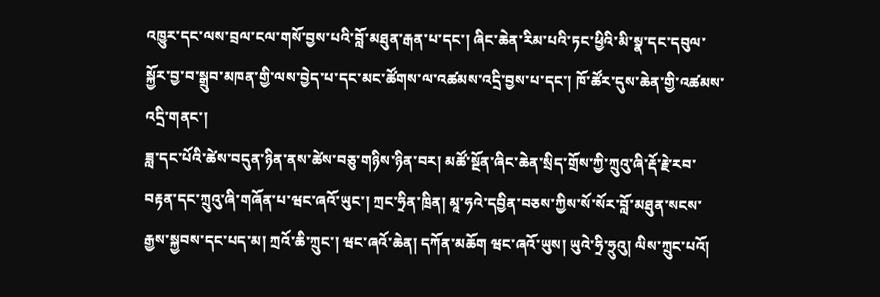འཁྱུར་དང་ལས་བྲལ་ངལ་གསོ་བྱས་པའི་བློ་མཐུན་རྒན་པ་དང་། ཞིང་ཆེན་རིམ་པའི་ཏང་ཕྱིའི་མི་སྣ་དང་དབུལ་སྐྱོར་བྱ་བ་སྒྲུབ་མཁན་གྱི་ལས་བྱེད་པ་དང་མང་ཚོགས་ལ་འཚམས་འདྲི་བྱས་པ་དང་། ཁོ་ཚོར་དུས་ཆེན་གྱི་འཚམས་འདྲི་གནང་།
ཟླ་དང་པོའི་ཚེས་བདུན་ཉིན་ནས་ཚེས་བཅུ་གཉིས་ཉིན་བར། མཚོ་སྔོན་ཞིང་ཆེན་སྲིད་གྲོས་ཀྱི་ཀྲུའུ་ཞི་རྡོ་རྗེ་རབ་བརྟན་དང་ཀྲུའུ་ཞི་གཞོན་པ་ཝང་ཞའོ་ཡུང་། ཀྲང་ཧྲིན་ཁྲིན། མཱ་ཧའེ་དབྱིན་བཅས་ཀྱིས་སོ་སོར་བློ་མཐུན་སངས་རྒྱས་སྐྱབས་དང་པད་མ། ཀྲའོ་ཆི་ཀྲུང་། ཝང་ཞའོ་ཆེན། དཀོན་མཆོག ཝང་ཞའོ་ཡུས། ཡུའེ་ཧྲི་ཧྲུའུ། ལིས་ཀྲུང་པའོ།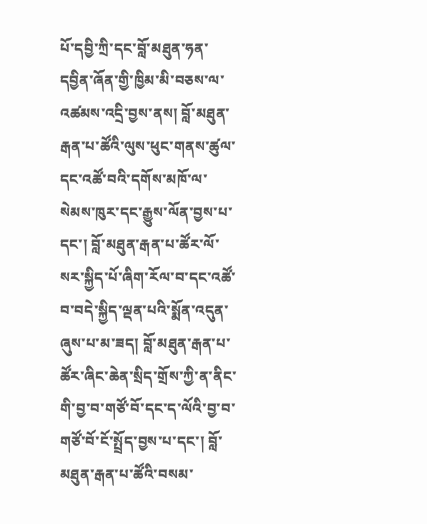པོ་དབྱི་ཀྲི་དང་བློ་མཐུན་ཧན་དབྱིན་ཞོན་གྱི་ཁྱིམ་མི་བཅས་ལ་འཚམས་འདྲི་བྱས་ནས། བློ་མཐུན་རྒན་པ་ཚོའི་ལུས་ཕུང་གནས་ཚུལ་དང་འཚོ་བའི་དགོས་མཁོ་ལ་སེམས་ཁུར་དང་རྒྱུས་ལོན་བྱས་པ་དང་། བློ་མཐུན་རྒན་པ་ཚོར་ལོ་སར་སྐྱིད་པོ་ཞིག་རོལ་བ་དང་འཚོ་བ་བདེ་སྐྱིད་ལྡན་པའི་སྨོན་འདུན་ཞུས་པ་མ་ཟད། བློ་མཐུན་རྒན་པ་ཚོར་ཞིང་ཆེན་སྲིད་གྲོས་ཀྱི་ན་ནིང་གི་བྱ་བ་གཙོ་བོ་དང་ད་ལོའི་བྱ་བ་གཙོ་བོ་ངོ་སྤྲོད་བྱས་པ་དང་། བློ་མཐུན་རྒན་པ་ཚོའི་བསམ་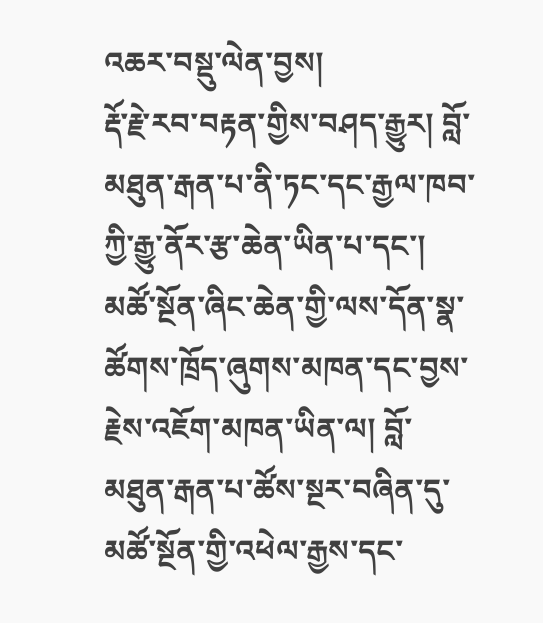འཆར་བསྡུ་ལེན་བྱས།
རྡོ་རྗེ་རབ་བརྟན་གྱིས་བཤད་རྒྱུར། བློ་མཐུན་རྒན་པ་ནི་ཏང་དང་རྒྱལ་ཁབ་ཀྱི་རྒྱུ་ནོར་རྩ་ཆེན་ཡིན་པ་དང་། མཚོ་སྔོན་ཞིང་ཆེན་གྱི་ལས་དོན་སྣ་ཚོགས་ཁྲོད་ཞུགས་མཁན་དང་བྱས་རྗེས་འཇོག་མཁན་ཡིན་ལ། བློ་མཐུན་རྒན་པ་ཚོས་སྔར་བཞིན་དུ་མཚོ་སྔོན་གྱི་འཕེལ་རྒྱས་དང་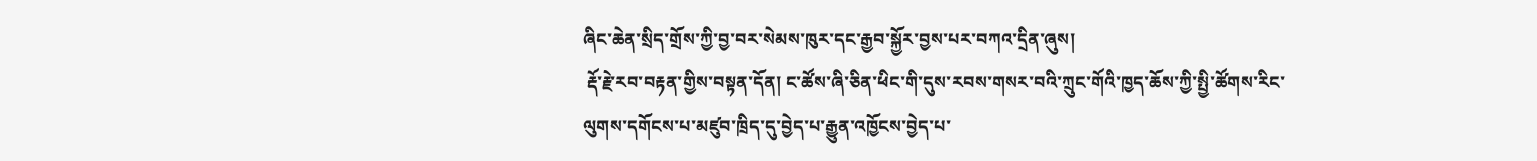ཞིང་ཆེན་སྲིད་གྲོས་ཀྱི་བྱ་བར་སེམས་ཁུར་དང་རྒྱབ་སྐྱོར་བྱས་པར་བཀའ་དྲིན་ཞུས།
 རྡོ་རྗེ་རབ་བརྟན་གྱིས་བསྟན་དོན། ང་ཚོས་ཞི་ཅིན་ཕིང་གི་དུས་རབས་གསར་བའི་ཀྲུང་གོའི་ཁྱད་ཆོས་ཀྱི་སྤྱི་ཚོགས་རིང་ལུགས་དགོངས་པ་མཛུབ་ཁྲིད་དུ་བྱེད་པ་རྒྱུན་འཁྱོངས་བྱེད་པ་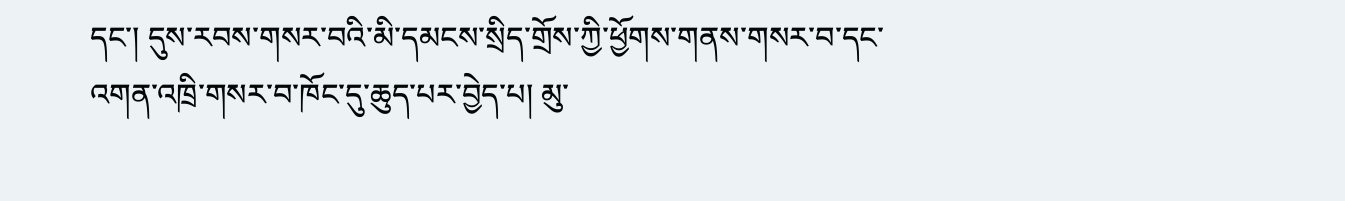དང་། དུས་རབས་གསར་བའི་མི་དམངས་སྲིད་གྲོས་ཀྱི་ཕྱོགས་གནས་གསར་བ་དང་འགན་འཁྲི་གསར་བ་ཁོང་དུ་ཆུད་པར་བྱེད་པ། མུ་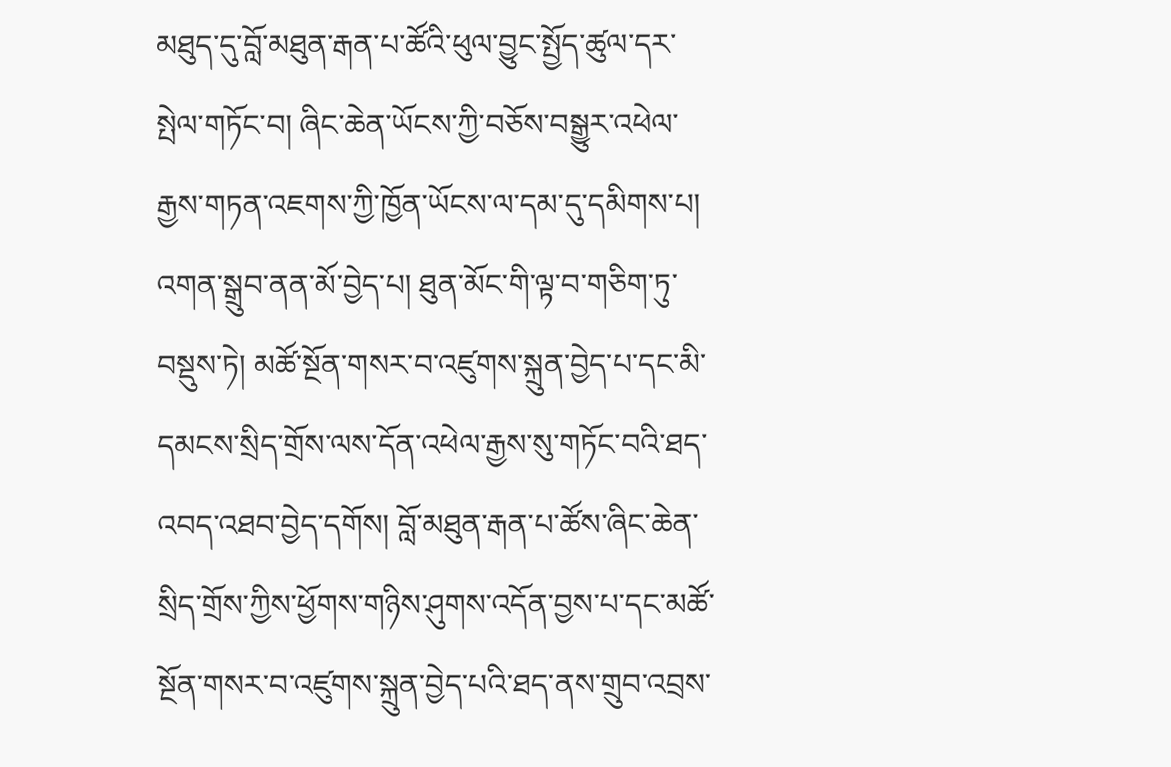མཐུད་དུ་བློ་མཐུན་རྒན་པ་ཚོའི་ཕུལ་བྱུང་སྤྱོད་ཚུལ་དར་སྤེལ་གཏོང་བ། ཞིང་ཆེན་ཡོངས་ཀྱི་བཅོས་བསྒྱུར་འཕེལ་རྒྱས་གཏན་འཇགས་ཀྱི་ཁྱོན་ཡོངས་ལ་དམ་དུ་དམིགས་པ། འགན་སྒྲུབ་ནན་མོ་བྱེད་པ། ཐུན་མོང་གི་ལྟ་བ་གཅིག་ཏུ་བསྡུས་ཏེ། མཚོ་སྔོན་གསར་བ་འཛུགས་སྐྲུན་བྱེད་པ་དང་མི་དམངས་སྲིད་གྲོས་ལས་དོན་འཕེལ་རྒྱས་སུ་གཏོང་བའི་ཐད་འབད་འཐབ་བྱེད་དགོས། བློ་མཐུན་རྒན་པ་ཚོས་ཞིང་ཆེན་སྲིད་གྲོས་ཀྱིས་ཕྱོགས་གཉིས་ཤུགས་འདོན་བྱས་པ་དང་མཚོ་སྔོན་གསར་བ་འཛུགས་སྐྲུན་བྱེད་པའི་ཐད་ནས་གྲུབ་འབྲས་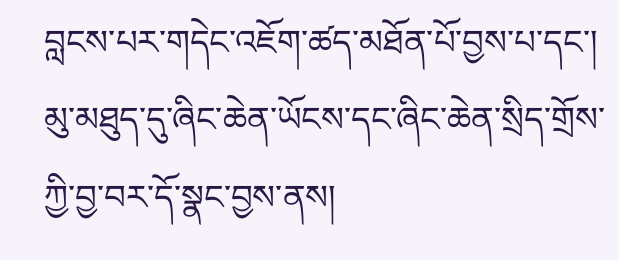བླངས་པར་གདེང་འཇོག་ཚད་མཐོན་པོ་བྱས་པ་དང་། མུ་མཐུད་དུ་ཞིང་ཆེན་ཡོངས་དང་ཞིང་ཆེན་སྲིད་གྲོས་ཀྱི་བྱ་བར་དོ་སྣང་བྱས་ནས།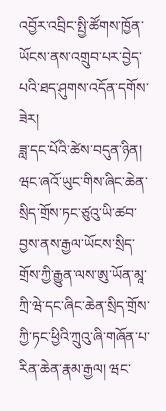འབྱོར་འབྲིང་སྤྱི་ཚོགས་ཁྱོན་ཡོངས་ནས་འགྲུབ་པར་བྱེད་པའི་ཐད་ཤུགས་འདོན་དགོས་ཟེར།
ཟླ་དང་པོའི་ཚེས་བདུན་ཉིན། ཝང་ཞའོ་ཡུང་གིས་ཞིང་ཆེན་སྲིད་གྲོས་ཏང་ཙུའུ་ཡི་ཚབ་བྱས་ནས་རྒྱལ་ཡོངས་སྲིད་གྲོས་ཀྱི་རྒྱུན་ལས་ཨུ་ཡོན་མཱ་ཀྲི་ཝེ་དང་ཞིང་ཆེན་སྲིད་གྲོས་ཀྱི་ཏང་ཕྱིའི་ཀྲུའུ་ཞི་གཞོན་པ་རིན་ཆེན་རྣམ་རྒྱལ། ཝང་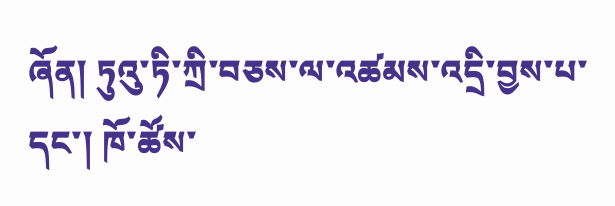ཞོན། ཏུའུ་ཏི་ཀྲི་བཅས་ལ་འཚམས་འདྲི་བྱས་པ་དང་། ཁོ་ཚོས་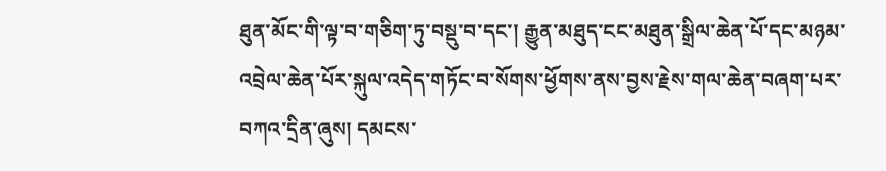ཐུན་མོང་གི་ལྟ་བ་གཅིག་ཏུ་བསྡུ་བ་དང་། རྒྱུན་མཐུད་ངང་མཐུན་སྒྲིལ་ཆེན་པོ་དང་མཉམ་འབྲེལ་ཆེན་པོར་སྐུལ་འདེད་གཏོང་བ་སོགས་ཕྱོགས་ནས་བྱས་རྗེས་གལ་ཆེན་བཞག་པར་བཀའ་དྲིན་ཞུས། དམངས་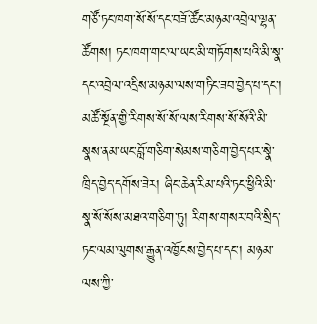གཙོ་ཏང་ཁག་སོ་སོ་དང་བཟོ་ཚོང་མཉམ་འབྲེལ་ལྷན་ཚོགས། ཏང་ཁག་གང་ལ་ཡང་མི་གཏོགས་པའི་མི་སྣ་དང་འབྲེལ་འདྲིས་མཉམ་ལས་གཏིང་ཟབ་བྱེད་པ་དང་། མཚོ་སྔོན་གྱི་རིགས་སོ་སོ་ལས་རིགས་སོ་སོའི་མི་སྣས་ནམ་ཡང་བློ་གཅིག་སེམས་གཅིག་བྱེད་པར་སྣེ་ཁྲིད་བྱེད་དགོས་ཟེར། ཞིང་ཆེན་རིམ་པའི་ཏང་ཕྱིའི་མི་སྣ་སོ་སོས་མཐའ་གཅིག་ཏུ། རིགས་གསར་བའི་སྲིད་ཏང་ལམ་ལུགས་རྒྱུན་འཁྱོངས་བྱེད་པ་དང་། མཉམ་ལས་ཀྱི་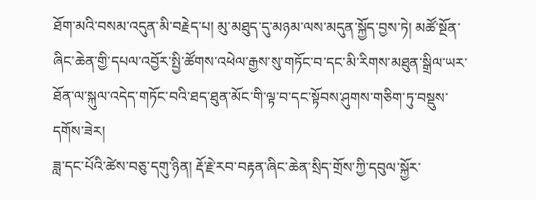ཐོག་མའི་བསམ་འདུན་མི་བརྗེད་པ། མུ་མཐུད་དུ་མཉམ་ལས་མདུན་སྐྱོད་བྱས་ཏེ། མཚོ་སྔོན་ཞིང་ཆེན་གྱི་དཔལ་འབྱོར་སྤྱི་ཚོགས་འཕེལ་རྒྱས་སུ་གཏོང་བ་དང་མི་རིགས་མཐུན་སྒྲིལ་ཡར་ཐོན་ལ་སྐུལ་འདེད་གཏོང་བའི་ཐད་ཐུན་མོང་གི་ལྟ་བ་དང་སྟོབས་ཤུགས་གཅིག་ཏུ་བསྡུས་དགོས་ཟེར།
ཟླ་དང་པོའི་ཚེས་བཅུ་དགུ་ཉིན། རྡོ་རྗེ་རབ་བརྟན་ཞིང་ཆེན་སྲིད་གྲོས་ཀྱི་དབུལ་སྐྱོར་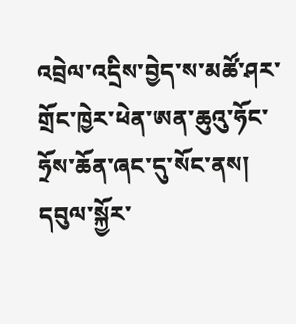འབྲེལ་འདྲིས་བྱེད་ས་མཚོ་ཤར་གྲོང་ཁྱེར་ཕེན་ཨན་ཆུའུ་ཧོང་ཧྲོས་ཆོན་ཞང་དུ་སོང་ནས། དབུལ་སྐྱོར་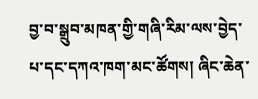བྱ་བ་སྒྲུབ་མཁན་གྱི་གཞི་རིམ་ལས་བྱེད་པ་དང་དཀའ་ཁག་མང་ཚོགས། ཞིང་ཆེན་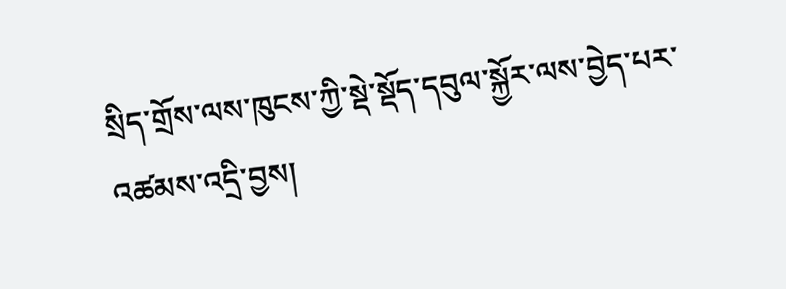སྲིད་གྲོས་ལས་ཁུངས་ཀྱི་སྡེ་སྡོད་དབུལ་སྐྱོར་ལས་བྱེད་པར་འཚམས་འདྲི་བྱས།